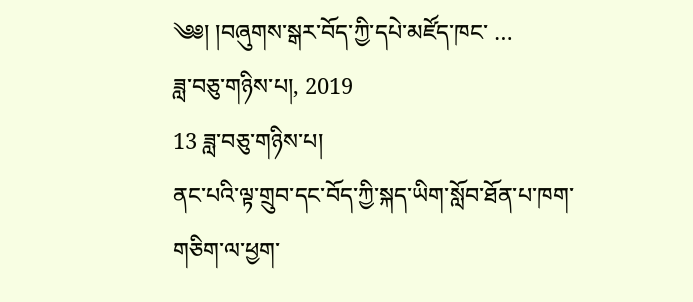༄༅། །བཞུགས་སྒར་བོད་ཀྱི་དཔེ་མཛོད་ཁང་ …
ཟླ་བཅུ་གཉིས་པ།, 2019
13 ཟླ་བཅུ་གཉིས་པ།
ནང་པའི་ལྟ་གྲུབ་དང་བོད་ཀྱི་སྐད་ཡིག་སློབ་ཐོན་པ་ཁག་གཅིག་ལ་ཕྱག་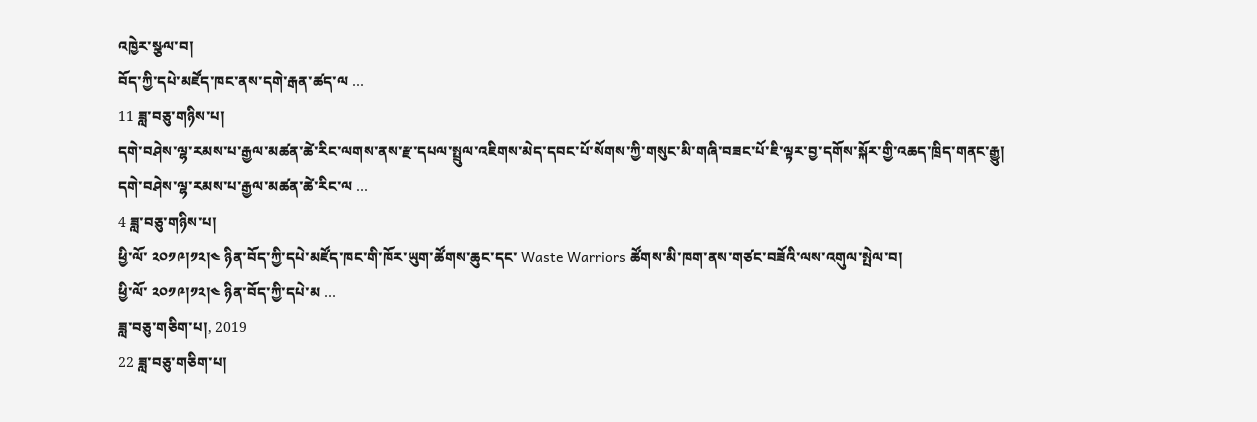འཁྱེར་སྩལ་བ།
བོད་ཀྱི་དཔེ་མཛོད་ཁང་ནས་དགེ་རྒན་ཚད་ལ …
11 ཟླ་བཅུ་གཉིས་པ།
དགེ་བཤེས་ལྷ་རམས་པ་རྒྱལ་མཚན་ཚེ་རིང་ལགས་ནས་རྫ་དཔལ་སྤྲུལ་འཇིགས་མེད་དབང་པོ་སོགས་ཀྱི་གསུང་མི་གཞི་བཟང་པོ་ཇི་ལྟར་བྱ་དགོས་སྐོར་གྱི་འཆད་ཁྲིད་གནང་རྒྱུ།
དགེ་བཤེས་ལྷ་རམས་པ་རྒྱལ་མཚན་ཚེ་རིང་ལ …
4 ཟླ་བཅུ་གཉིས་པ།
ཕྱི་ལོ་ ༢༠༡༩།༡༢།༤ ཉིན་བོད་ཀྱི་དཔེ་མཛོད་ཁང་གི་ཁོར་ཡུག་ཚོགས་ཆུང་དང་ Waste Warriors ཚོགས་མི་ཁག་ནས་གཙང་བཟོའི་ལས་འགུལ་སྤེལ་བ།
ཕྱི་ལོ་ ༢༠༡༩།༡༢།༤ ཉིན་བོད་ཀྱི་དཔེ་མ …
ཟླ་བཅུ་གཅིག་པ།, 2019
22 ཟླ་བཅུ་གཅིག་པ།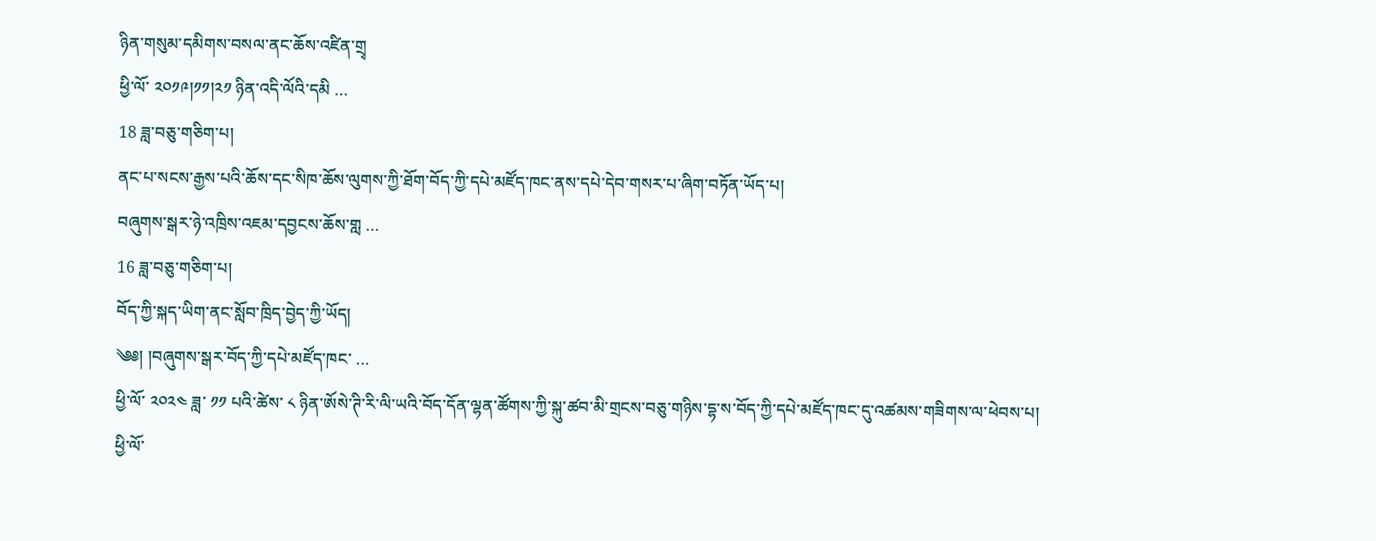ཉིན་གསུམ་དམིགས་བསལ་ནང་ཆོས་འཛིན་གྲྭ
ཕྱི་ལོ་ ༢༠༡༩།༡༡།༢༡ ཉིན་འདི་ལོའི་དམི …
18 ཟླ་བཅུ་གཅིག་པ།
ནང་པ་སངས་རྒྱས་པའི་ཆོས་དང་སིཁ་ཆོས་ལུགས་ཀྱི་ཐོག་བོད་ཀྱི་དཔེ་མཛོད་ཁང་ནས་དཔེ་དེབ་གསར་པ་ཞིག་བཏོན་ཡོད་པ།
བཞུགས་སྒར་ཉེ་འཁྲིས་འཇམ་དབྱངས་ཆོས་གླ …
16 ཟླ་བཅུ་གཅིག་པ།
བོད་ཀྱི་སྐད་ཡིག་ནང་སློབ་ཁྲིད་བྱེད་ཀྱི་ཡོད།
༄༅། །བཞུགས་སྒར་བོད་ཀྱི་དཔེ་མཛོད་ཁང་ …
ཕྱི་ལོ་ ༢༠༢༤ ཟླ་ ༡༡ པའི་ཚེས་ ༨ ཉིན་ཨོསེ་ཊི་རི་ལི་ཡའི་བོད་དོན་ལྷན་ཚོགས་ཀྱི་སྐུ་ཚབ་མི་གྲངས་བཅུ་གཉིས་དྷ་ས་བོད་ཀྱི་དཔེ་མཛོད་ཁང་དུ་འཚམས་གཟིགས་ལ་ཕེབས་པ།
ཕྱི་ལོ་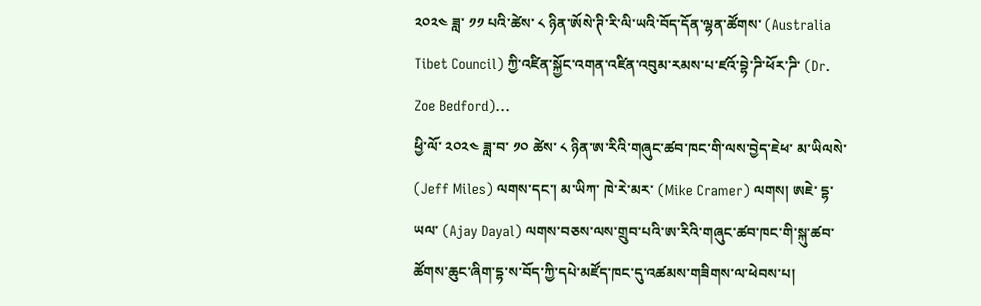༢༠༢༤ ཟླ་ ༡༡ པའི་ཚེས་ ༨ ཉིན་ཨོསེ་ཊི་རི་ལི་ཡའི་བོད་དོན་ལྷན་ཚོགས་ (Australia Tibet Council) ཀྱི་འཛིན་སྐྱོང་འགན་འཛིན་འབུམ་རམས་པ་ཛའོ་བྷེ་ཌི་ཕོར་ཌི་ (Dr. Zoe Bedford)...
ཕྱི་ལོ་ ༢༠༢༤ ཟླ་བ་ ༡༠ ཚེས་ ༨ ཉིན་ཨ་རིའི་གཞུང་ཚབ་ཁང་གི་ལས་བྱེད་ཇེཕ་ མ་ཡིལསེ་ (Jeff Miles) ལགས་དང་། མ་ཡིཀ་ ཁེ་རེ་མར་ (Mike Cramer) ལགས། ཨཇེ་ དྷ་ཡལ་ (Ajay Dayal) ལགས་བཅས་ལས་གྲུབ་པའི་ཨ་རིའི་གཞུང་ཚབ་ཁང་གི་སྐུ་ཚབ་ཚོགས་ཆུང་ཞིག་དྷ་ས་བོད་ཀྱི་དཔེ་མཛོད་ཁང་དུ་འཚམས་གཟིགས་ལ་ཕེབས་པ།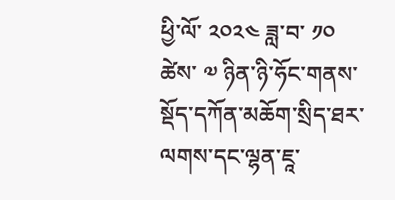ཕྱི་ལོ་ ༢༠༢༤ ཟླ་བ་ ༡༠ ཚེས་ ༧ ཉིན་ཉི་ཧོང་གནས་སྡོད་དཀོན་མཆོག་སྲིད་ཐར་ལགས་དང་ལྷན་ཇཱ་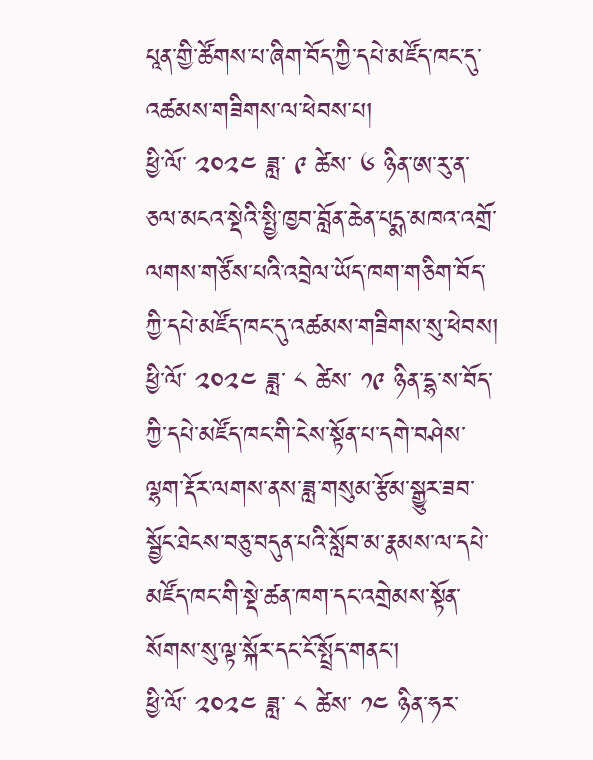པཱན་གྱི་ཚོགས་པ་ཞིག་བོད་ཀྱི་དཔེ་མཛོད་ཁང་དུ་འཚམས་གཟིགས་ལ་ཕེབས་པ།
ཕྱི་ལོ་ ༢༠༢༤ ཟླ་ ༩ ཚེས་ ༦ ཉིན་ཨ་རུ་ན་ཅལ་མངའ་སྡེའི་སྤྱི་ཁྱབ་བློན་ཆེན་པདྨ་མཁའ་འགྲོ་ལགས་གཙོས་པའི་འབྲེལ་ཡོད་ཁག་གཅིག་བོད་ཀྱི་དཔེ་མཛོད་ཁང་དུ་འཚམས་གཟིགས་སུ་ཕེབས།
ཕྱི་ལོ་ ༢༠༢༤ ཟླ་ ༨ ཚེས་ ༡༩ ཉིན་དྷ་ས་བོད་ཀྱི་དཔེ་མཛོད་ཁང་གི་ངེས་སྟོན་པ་དགེ་བཤེས་ལྷག་རྡོར་ལགས་ནས་ཟླ་གསུམ་རྩོམ་སྒྱུར་ཟབ་སྦྱོང་ཐེངས་བཅུ་བདུན་པའི་སློབ་མ་རྣམས་ལ་དཔེ་མཛོད་ཁང་གི་སྡེ་ཚན་ཁག་དང་འགྲེམས་སྟོན་སོགས་སུ་ལྟ་སྐོར་དང་ངོ་སྤྲོད་གནང་།
ཕྱི་ལོ་ ༢༠༢༤ ཟླ་ ༨ ཚེས་ ༡༤ ཉིན་ཧར་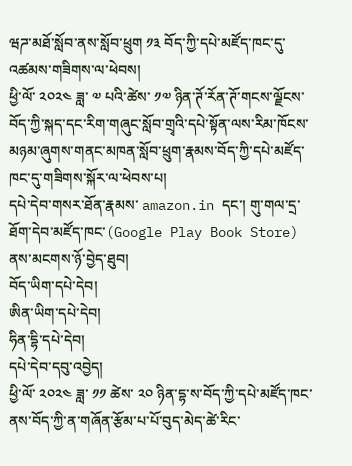ཝཌ་མཐོ་སློབ་ནས་སློབ་ཕྲུག ༡༣ བོད་ཀྱི་དཔེ་མཛོད་ཁང་དུ་འཚམས་གཟིགས་ལ་ཕེབས།
ཕྱི་ལོ་ ༢༠༢༤ ཟླ་ ༧ པའི་ཚེས་ ༡༧ ཉིན་ཊོ་རོན་ཊོ་གངས་ལྗོངས་བོད་ཀྱི་སྐད་དང་རིག་གཞུང་སློབ་གྲྭའི་དཔེ་སྟོན་ལས་རིམ་ཁོངས་མཉམ་ཞུགས་གནང་མཁན་སློབ་ཕྲུག་རྣམས་བོད་ཀྱི་དཔེ་མཛོད་ཁང་དུ་གཟིགས་སྐོར་ལ་ཕེབས་པ།
དཔེ་དེབ་གསར་ཐོན་རྣམས་ amazon.in དང་། གུ་གལ་དྲ་ཐོག་དེབ་མཛོད་ཁང་(Google Play Book Store) ནས་མངགས་ཉོ་བྱེད་ཐུབ།
བོད་ཡིག་དཔེ་དེབ།
ཨིན་ཡིག་དཔེ་དེབ།
ཧིན་དྷི་དཔེ་དེབ།
དཔེ་དེབ་དབུ་འབྱེད།
ཕྱི་ལོ་ ༢༠༢༤ ཟླ་ ༡༡ ཚེས་ ༢༠ ཉིན་དྷ་ས་བོད་ཀྱི་དཔེ་མཛོད་ཁང་ནས་བོད་ཀྱི་ན་གཞོན་རྩོམ་པ་པོ་བུད་མེད་ཚེ་རིང་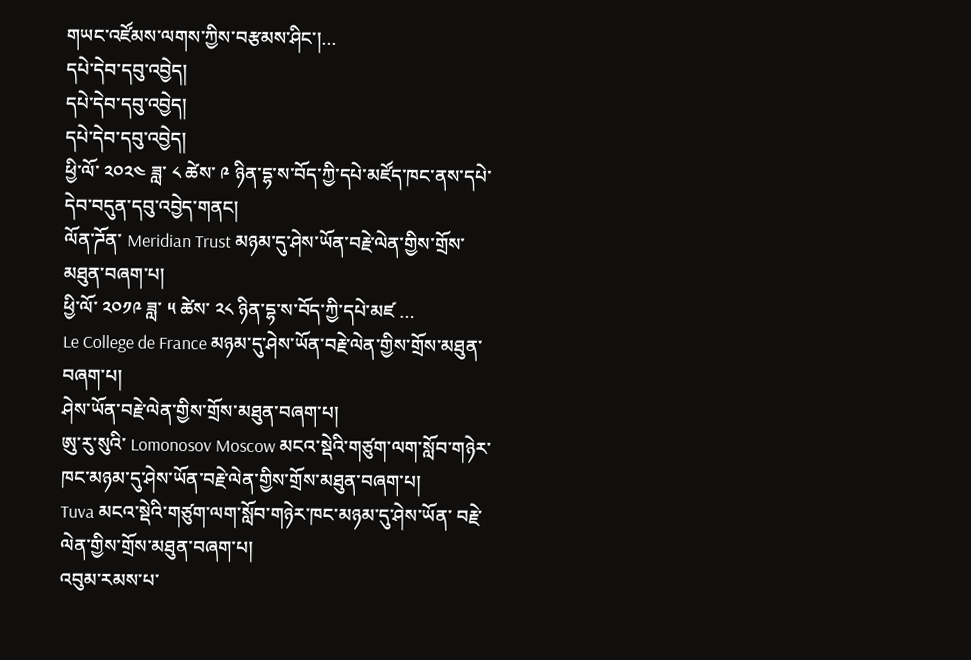གཡང་འཛོམས་ལགས་ཀྱིས་བརྩམས་ཤིང་།...
དཔེ་དེབ་དབུ་འབྱེད།
དཔེ་དེབ་དབུ་འབྱེད།
དཔེ་དེབ་དབུ་འབྱེད།
ཕྱི་ལོ་ ༢༠༢༤ ཟླ་ ༨ ཚེས་ ༩ ཉིན་དྷ་ས་བོད་ཀྱི་དཔེ་མཛོད་ཁང་ནས་དཔེ་དེབ་བདུན་དབུ་འབྱེད་གནང།
ལོན་ཌོན་ Meridian Trust མཉམ་དུ་ཤེས་ཡོན་བརྗེ་ལེན་གྱིས་གྲོས་མཐུན་བཞག་པ།
ཕྱི་ལོ་ ༢༠༡༩ ཟླ་ ༥ ཚེས་ ༢༨ ཉིན་དྷ་ས་བོད་ཀྱི་དཔེ་མཛ …
Le College de France མཉམ་དུ་ཤེས་ཡོན་བརྗེ་ལེན་གྱིས་གྲོས་མཐུན་བཞག་པ།
ཤེས་ཡོན་བརྗེ་ལེན་གྱིས་གྲོས་མཐུན་བཞག་པ།
ཨུ་རུ་སུའི་ Lomonosov Moscow མངའ་སྡེའི་གཙུག་ལག་སློབ་གཉེར་ཁང་མཉམ་དུ་ཤེས་ཡོན་བརྗེ་ལེན་གྱིས་གྲོས་མཐུན་བཞག་པ།
Tuva མངའ་སྡེའི་གཙུག་ལག་སློབ་གཉེར་ཁང་མཉམ་དུ་ཤེས་ཡོན་ བརྗེ་ལེན་གྱིས་གྲོས་མཐུན་བཞག་པ།
འབུམ་རམས་པ་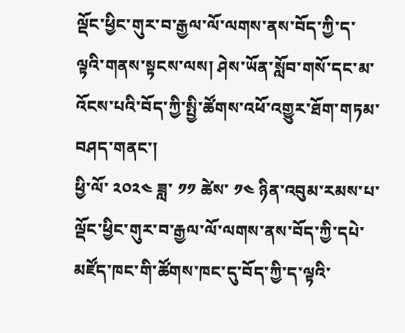ལྡོང་ཕྱིང་གུར་བ་རྒྱལ་ལོ་ལགས་ནས་བོད་ཀྱི་ད་ལྟའི་གནས་སྟངས་ལས། ཤེས་ཡོན་སློབ་གསོ་དང་མ་འོངས་པའི་བོད་ཀྱི་སྤྱི་ཚོགས་འཕོ་འགྱུར་ཐོག་གཏམ་བཤད་གནང་།
ཕྱི་ལོ་ ༢༠༢༤ ཟླ་ ༡༡ ཚེས་ ༡༤ ཉིན་འབུམ་རམས་པ་ལྡོང་ཕྱིང་གུར་བ་རྒྱལ་ལོ་ལགས་ནས་བོད་ཀྱི་དཔེ་མཛོད་ཁང་གི་ཚོགས་ཁང་དུ་བོད་ཀྱི་ད་ལྟའི་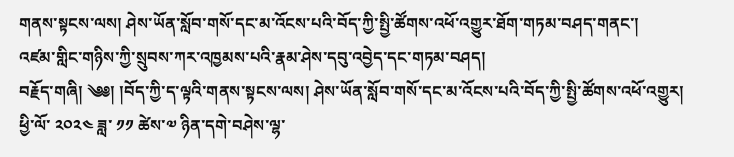གནས་སྟངས་ལས། ཤེས་ཡོན་སློབ་གསོ་དང་མ་འོངས་པའི་བོད་ཀྱི་སྤྱི་ཚོགས་འཕོ་འགྱུར་ཐོག་གཏམ་བཤད་གནང་།
འཛམ་གླིང་གཉིས་ཀྱི་སྲུབས་ཀར་འཁྱམས་པའི་རྣམ་ཤེས་དབུ་འབྱེད་དང་གཏམ་བཤད།
བརྗོད་གཞི། ༄༅། །བོད་ཀྱི་ད་ལྟའི་གནས་སྟངས་ལས། ཤེས་ཡོན་སློབ་གསོ་དང་མ་འོངས་པའི་བོད་ཀྱི་སྤྱི་ཚོགས་འཕོ་འགྱུར།
ཕྱི་ལོ་ ༢༠༢༤ ཟླ་ ༡༡ ཚེས་༧ ཉིན་དགེ་བཤེས་ལྷ་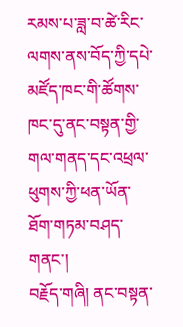རམས་པ་ཟླ་བ་ཚེ་རིང་ལགས་ནས་བོད་ཀྱི་དཔེ་མཛོད་ཁང་གི་ཚོགས་ཁང་དུ་ནང་བསྟན་གྱི་གལ་གནད་དང་འཕྲལ་ཕུགས་ཀྱི་ཕན་ཡོན་ཐོག་གཏམ་བཤད་གནང་།
བརྗོད་གཞི། ནང་བསྟན་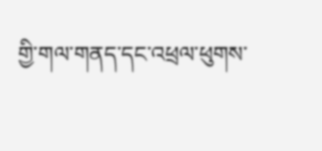གྱི་གལ་གནད་དང་འཕྲལ་ཕུགས་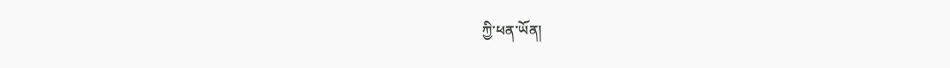ཀྱི་ཕན་ཡོན།